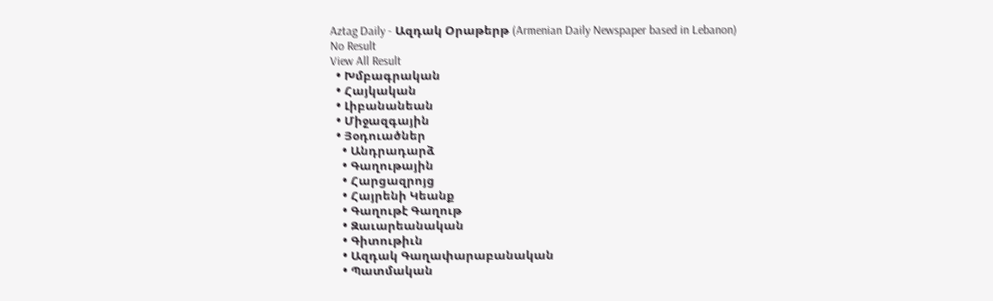Aztag Daily - Ազդակ Օրաթերթ (Armenian Daily Newspaper based in Lebanon)
No Result
View All Result
  • Խմբագրական
  • Հայկական
  • Լիբանանեան
  • Միջազգային
  • Յօդուածներ
    • Անդրադարձ
    • Գաղութային
    • Հարցազրոյց
    • Հայրենի Կեանք
    • Գաղութէ Գաղութ
    • Զաւարեանական
    • Գիտութիւն
    • Ազդակ Գաղափարաբանական
    • Պատմական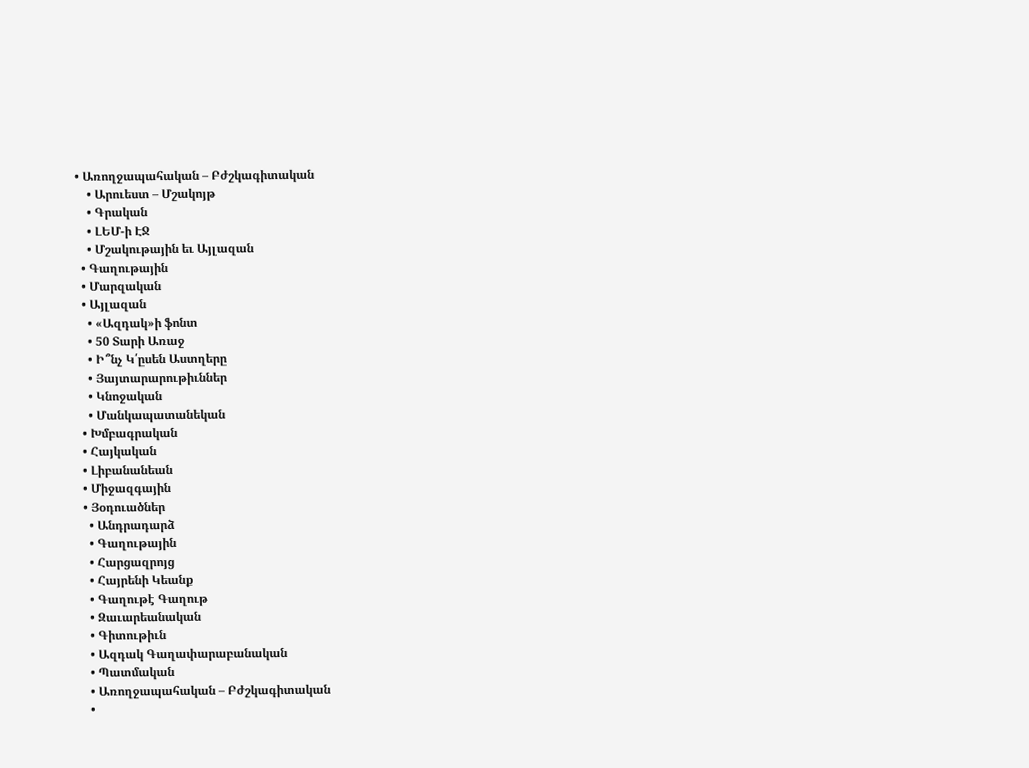• Առողջապահական – Բժշկագիտական
    • Արուեստ – Մշակոյթ
    • Գրական
    • ԼԵՄ-ի ԷՋ
    • Մշակութային եւ Այլազան
  • Գաղութային
  • Մարզական
  • Այլազան
    • «Ազդակ»ի ֆոնտ
    • 50 Տարի Առաջ
    • Ի՞նչ Կ՛ըսեն Աստղերը
    • Յայտարարութիւններ
    • Կնոջական
    • Մանկապատանեկան
  • Խմբագրական
  • Հայկական
  • Լիբանանեան
  • Միջազգային
  • Յօդուածներ
    • Անդրադարձ
    • Գաղութային
    • Հարցազրոյց
    • Հայրենի Կեանք
    • Գաղութէ Գաղութ
    • Զաւարեանական
    • Գիտութիւն
    • Ազդակ Գաղափարաբանական
    • Պատմական
    • Առողջապահական – Բժշկագիտական
    •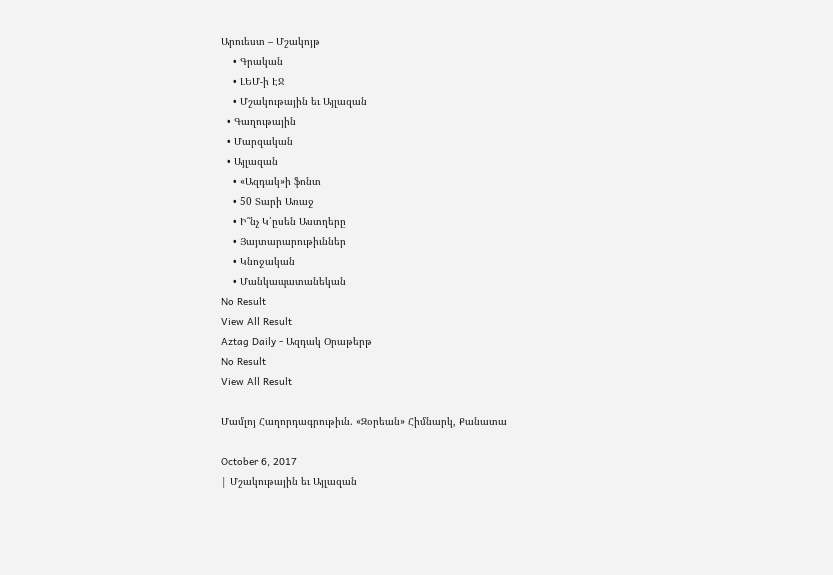Արուեստ – Մշակոյթ
    • Գրական
    • ԼԵՄ-ի ԷՋ
    • Մշակութային եւ Այլազան
  • Գաղութային
  • Մարզական
  • Այլազան
    • «Ազդակ»ի ֆոնտ
    • 50 Տարի Առաջ
    • Ի՞նչ Կ՛ըսեն Աստղերը
    • Յայտարարութիւններ
    • Կնոջական
    • Մանկապատանեկան
No Result
View All Result
Aztag Daily - Ազդակ Օրաթերթ
No Result
View All Result

Մամլոյ Հաղորդագրութիւն. «Զօրեան» Հիմնարկ, Քանատա

October 6, 2017
| Մշակութային եւ Այլազան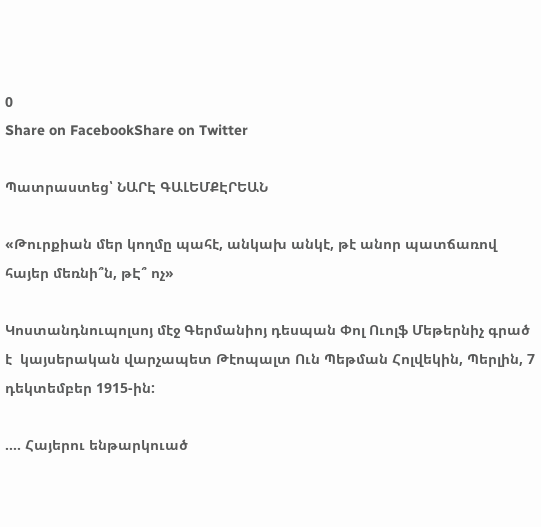0
Share on FacebookShare on Twitter

Պատրաստեց՝ ՆԱՐԷ ԳԱԼԵՄՔԷՐԵԱՆ

«Թուրքիան մեր կողմը պահէ, անկախ անկէ, թէ անոր պատճառով հայեր մեռնի՞ն, թԷ՞ ոչ»

Կոստանդնուպոլսոյ մէջ Գերմանիոյ դեսպան Փոլ Ուոլֆ Մեթերնիչ գրած է  կայսերական վարչապետ Թէոպալտ Ուն Պեթման Հոլվեկին, Պերլին, 7 դեկտեմբեր 1915-ին:

…. Հայերու ենթարկուած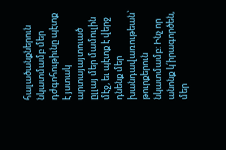հալածանքներուն նկատմամբ մեր դժգոհութիւնը պէտք է յստակ արտայայտուած ըլլայ մեր մամուլին մէջ, եւ պէտք է վերջ դնենք մեր խանդավառութեան` թուրքերուն նկատմամբ: Ինչ որ անոնք կ՛իրագործեն, մեր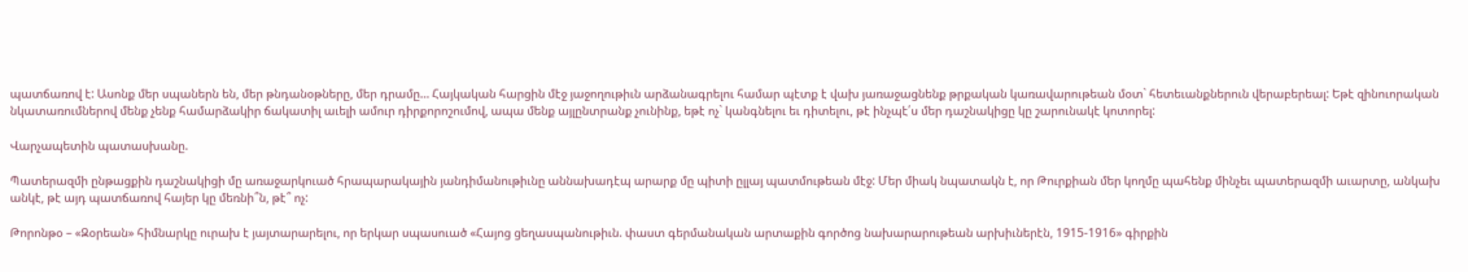պատճառով է: Ասոնք մեր սպաներն են, մեր թնդանօթները, մեր դրամը… Հայկական հարցին մէջ յաջողութիւն արձանագրելու համար պէտք է վախ յառաջացնենք թրքական կառավարութեան մօտ` հետեւանքներուն վերաբերեալ: Եթէ զինուորական նկատառումներով մենք չենք համարձակիր ճակատիլ աւելի ամուր դիրքորոշումով, ապա մենք այլընտրանք չունինք, եթէ ոչ` կանգնելու եւ դիտելու, թէ ինչպէ՛ս մեր դաշնակիցը կը շարունակէ կոտորել:

Վարչապետին պատասխանը.

Պատերազմի ընթացքին դաշնակիցի մը առաջարկուած հրապարակային յանդիմանութիւնը աննախադէպ արարք մը պիտի ըլլայ պատմութեան մէջ: Մեր միակ նպատակն է, որ Թուրքիան մեր կողմը պահենք մինչեւ պատերազմի աւարտը, անկախ անկէ, թէ այդ պատճառով հայեր կը մեռնի՞ն, թէ՞ ոչ:

Թորոնթօ – «Զօրեան» հիմնարկը ուրախ է յայտարարելու, որ երկար սպասուած «Հայոց ցեղասպանութիւն. փաստ գերմանական արտաքին գործոց նախարարութեան արխիւներէն, 1915-1916» գիրքին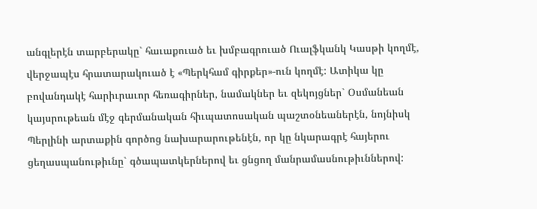անգլերէն տարբերակը` հաւաքուած եւ խմբագրուած Ուալֆկանկ Կասթի կողմէ, վերջապէս հրատարակուած է «Պերկհամ գիրքեր»-ուն կողմէ: Ատիկա կը բովանդակէ հարիւրաւոր հեռագիրներ, նամակներ եւ զեկոյցներ` Օսմանեան կայսրութեան մէջ գերմանական հիւպատոսական պաշտօնեաներէն, նոյնիսկ Պերլինի արտաքին գործոց նախարարութենէն, որ կը նկարագրէ հայերու ցեղասպանութիւնը` գծապատկերներով եւ ցնցող մանրամասնութիւններով: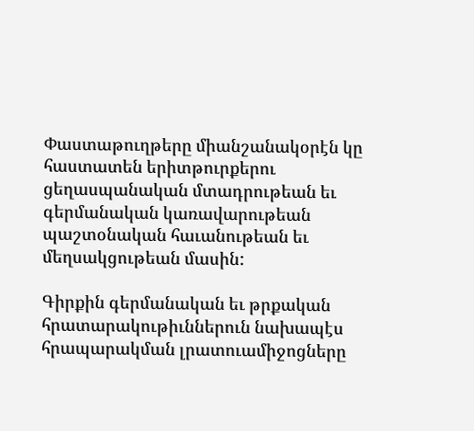Փաստաթուղթերը միանշանակօրէն կը հաստատեն երիտթուրքերու ցեղասպանական մտադրութեան եւ գերմանական կառավարութեան պաշտօնական հաւանութեան եւ մեղսակցութեան մասին:

Գիրքին գերմանական եւ թրքական հրատարակութիւններուն նախապէս հրապարակման լրատուամիջոցները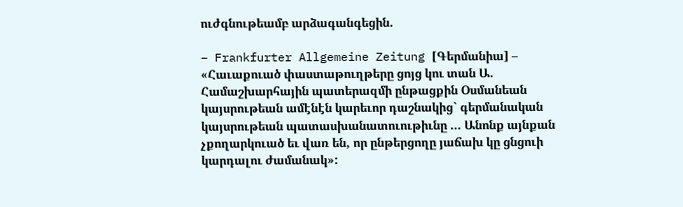ուժգնութեամբ արձագանգեցին.

– Frankfurter Allgemeine Zeitung [Գերմանիա] – «Հաւաքուած փաստաթուղթերը ցոյց կու տան Ա. Համաշխարհային պատերազմի ընթացքին Օսմանեան կայսրութեան ամէնէն կարեւոր դաշնակից` գերմանական կայսրութեան պատասխանատուութիւնը … Անոնք այնքան չքողարկուած եւ վառ են, որ ընթերցողը յաճախ կը ցնցուի կարդալու ժամանակ»: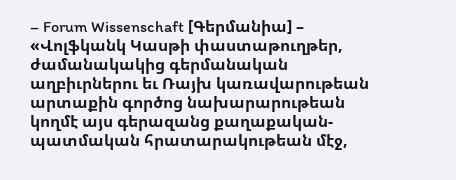– Forum Wissenschaft [Գերմանիա] – «Վոլֆկանկ Կասթի փաստաթուղթեր, ժամանակակից գերմանական աղբիւրներու եւ Ռայխ կառավարութեան արտաքին գործոց նախարարութեան կողմէ այս գերազանց քաղաքական-պատմական հրատարակութեան մէջ,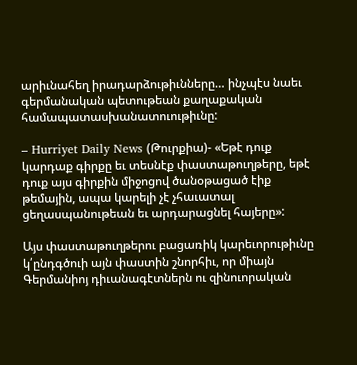արիւնահեղ իրադարձութիւնները… ինչպէս նաեւ գերմանական պետութեան քաղաքական համապատասխանատուութիւնը:

– Hurriyet Daily News (Թուրքիա)- «Եթէ դուք կարդաք գիրքը եւ տեսնէք փաստաթուղթերը, եթէ դուք այս գիրքին միջոցով ծանօթացած էիք թեմային, ապա կարելի չէ չհաւատալ ցեղասպանութեան եւ արդարացնել հայերը»:

Այս փաստաթուղթերու բացառիկ կարեւորութիւնը կ՛ընդգծուի այն փաստին շնորհիւ, որ միայն Գերմանիոյ դիւանագէտներն ու զինուորական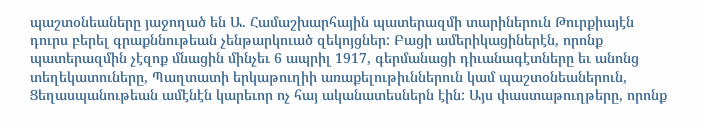պաշտօնեաները յաջողած են Ա. Համաշխարհային պատերազմի տարիներուն Թուրքիայէն դուրս բերել գրաքննութեան չենթարկուած զեկոյցներ: Բացի ամերիկացիներէն, որոնք պատերազմին չէզոք մնացին մինչեւ 6 ապրիլ 1917, գերմանացի դիւանագէտները եւ անոնց տեղեկատուները, Պաղտատի երկաթուղիի առաքելութիւններուն կամ պաշտօնեաներուն, Ցեղասպանութեան ամէնէն կարեւոր ոչ հայ ականատեսներն էին: Այս փաստաթուղթերը, որոնք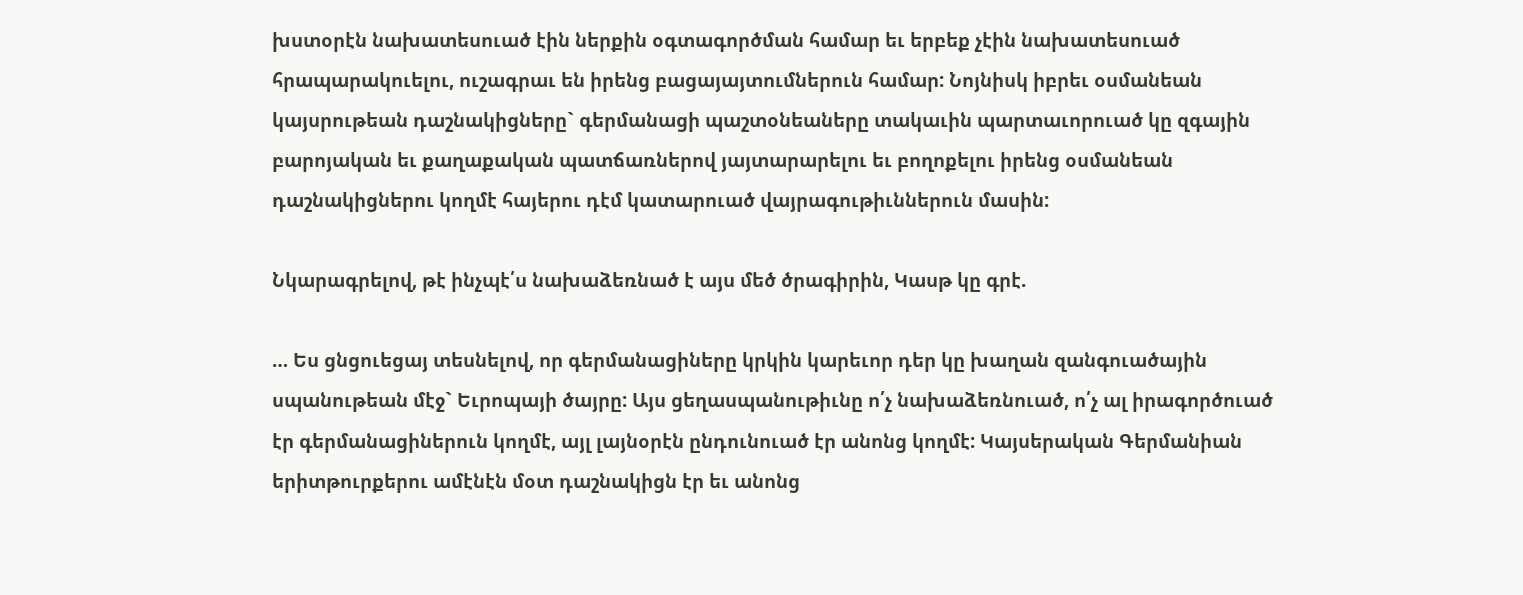խստօրէն նախատեսուած էին ներքին օգտագործման համար եւ երբեք չէին նախատեսուած հրապարակուելու, ուշագրաւ են իրենց բացայայտումներուն համար: Նոյնիսկ իբրեւ օսմանեան կայսրութեան դաշնակիցները` գերմանացի պաշտօնեաները տակաւին պարտաւորուած կը զգային բարոյական եւ քաղաքական պատճառներով յայտարարելու եւ բողոքելու իրենց օսմանեան դաշնակիցներու կողմէ հայերու դէմ կատարուած վայրագութիւններուն մասին:

Նկարագրելով, թէ ինչպէ՛ս նախաձեռնած է այս մեծ ծրագիրին, Կասթ կը գրէ.

… Ես ցնցուեցայ տեսնելով, որ գերմանացիները կրկին կարեւոր դեր կը խաղան զանգուածային սպանութեան մէջ` Եւրոպայի ծայրը: Այս ցեղասպանութիւնը ո՛չ նախաձեռնուած, ո՛չ ալ իրագործուած էր գերմանացիներուն կողմէ, այլ լայնօրէն ընդունուած էր անոնց կողմէ: Կայսերական Գերմանիան երիտթուրքերու ամէնէն մօտ դաշնակիցն էր եւ անոնց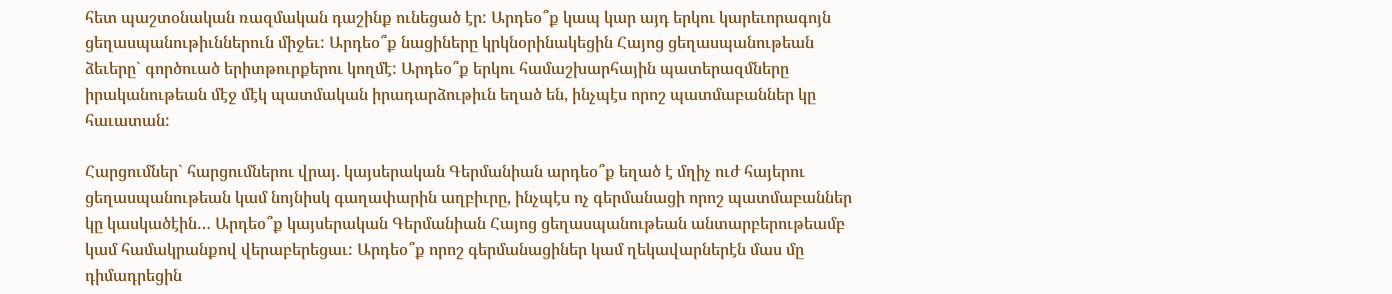հետ պաշտօնական ռազմական դաշինք ունեցած էր: Արդեօ՞ք կապ կար այդ երկու կարեւորագոյն ցեղասպանութիւններուն միջեւ: Արդեօ՞ք նացիները կրկնօրինակեցին Հայոց ցեղասպանութեան ձեւերը` գործուած երիտթուրքերու կողմէ: Արդեօ՞ք երկու համաշխարհային պատերազմները իրականութեան մէջ մէկ պատմական իրադարձութիւն եղած են, ինչպէս որոշ պատմաբաններ կը հաւատան:

Հարցումներ` հարցումներու վրայ. կայսերական Գերմանիան արդեօ՞ք եղած է մղիչ ուժ հայերու ցեղասպանութեան կամ նոյնիսկ գաղափարին աղբիւրը, ինչպէս ոչ գերմանացի որոշ պատմաբաններ կը կասկածէին… Արդեօ՞ք կայսերական Գերմանիան Հայոց ցեղասպանութեան անտարբերութեամբ կամ համակրանքով վերաբերեցաւ: Արդեօ՞ք որոշ գերմանացիներ կամ ղեկավարներէն մաս մը դիմադրեցին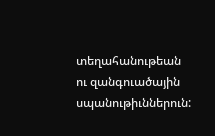տեղահանութեան ու զանգուածային սպանութիւններուն: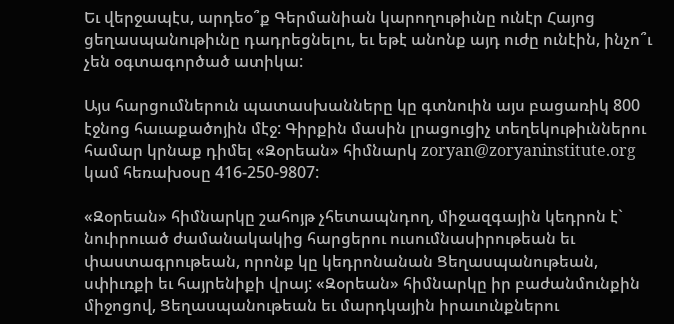Եւ վերջապէս, արդեօ՞ք Գերմանիան կարողութիւնը ունէր Հայոց ցեղասպանութիւնը դադրեցնելու, եւ եթէ անոնք այդ ուժը ունէին, ինչո՞ւ չեն օգտագործած ատիկա:

Այս հարցումներուն պատասխանները կը գտնուին այս բացառիկ 800 էջնոց հաւաքածոյին մէջ: Գիրքին մասին լրացուցիչ տեղեկութիւններու համար կրնաք դիմել «Զօրեան» հիմնարկ zoryan@zoryaninstitute.org կամ հեռախօսը 416-250-9807:

«Զօրեան» հիմնարկը շահոյթ չհետապնդող, միջազգային կեդրոն է` նուիրուած ժամանակակից հարցերու ուսումնասիրութեան եւ փաստագրութեան, որոնք կը կեդրոնանան Ցեղասպանութեան, սփիւռքի եւ հայրենիքի վրայ: «Զօրեան» հիմնարկը իր բաժանմունքին միջոցով, Ցեղասպանութեան եւ մարդկային իրաւունքներու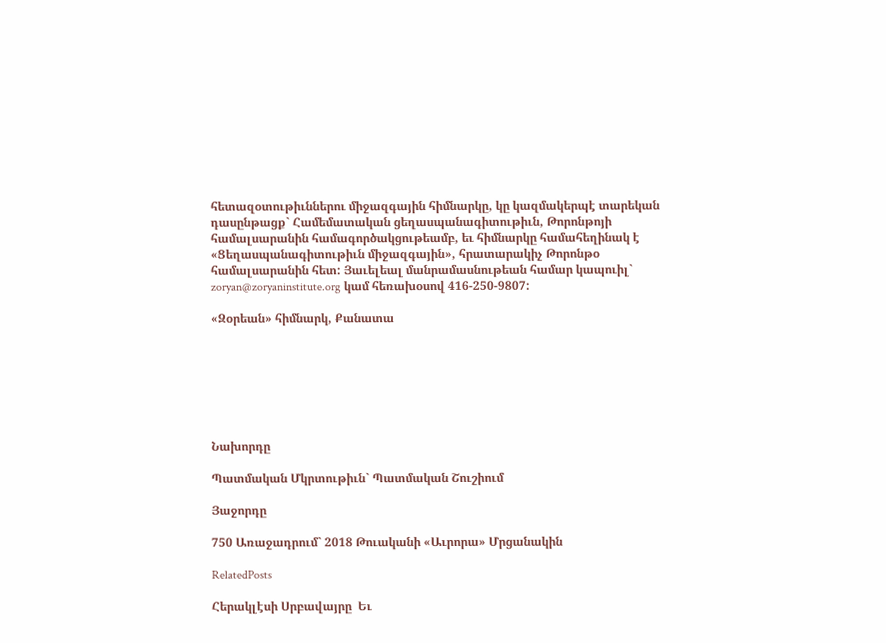հետազօտութիւններու միջազգային հիմնարկը, կը կազմակերպէ տարեկան դասընթացք` Համեմատական ցեղասպանագիտութիւն, Թորոնթոյի համալսարանին համագործակցութեամբ, եւ հիմնարկը համահեղինակ է «Ցեղասպանագիտութիւն միջազգային», հրատարակիչ Թորոնթօ համալսարանին հետ: Յաւելեալ մանրամասնութեան համար կապուիլ` zoryan@zoryaninstitute.org կամ հեռախօսով 416-250-9807:

«Զօրեան» հիմնարկ, Քանատա







Նախորդը

Պատմական Մկրտութիւն` Պատմական Շուշիում

Յաջորդը

750 Առաջադրում` 2018 Թուականի «Աւրորա» Մրցանակին

RelatedPosts

Հերակլէսի Սրբավայրը  Եւ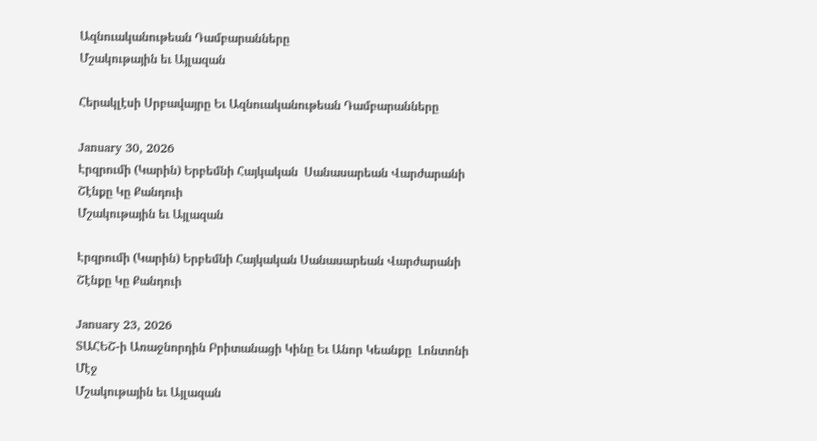Ազնուականութեան Դամբարանները
Մշակութային եւ Այլազան

Հերակլէսի Սրբավայրը Եւ Ազնուականութեան Դամբարանները

January 30, 2026
Էրզրումի (Կարին) Երբեմնի Հայկական  Սանասարեան Վարժարանի Շէնքը Կը Քանդուի
Մշակութային եւ Այլազան

Էրզրումի (Կարին) Երբեմնի Հայկական Սանասարեան Վարժարանի Շէնքը Կը Քանդուի

January 23, 2026
ՏԱՀԵՇ-ի Առաջնորդին Բրիտանացի Կինը Եւ Անոր Կեանքը  Լոնտոնի Մէջ
Մշակութային եւ Այլազան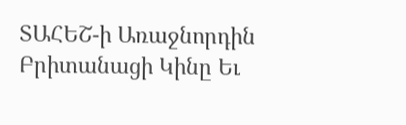ՏԱՀԵՇ-ի Առաջնորդին Բրիտանացի Կինը Եւ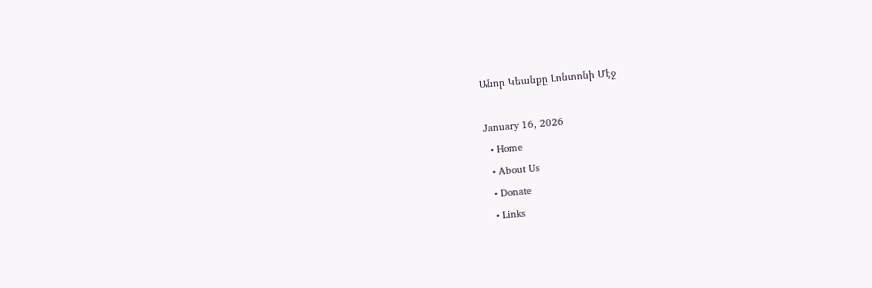Անոր Կեանքը Լոնտոնի Մէջ

January 16, 2026
  • Home
  • About Us
  • Donate
  • Links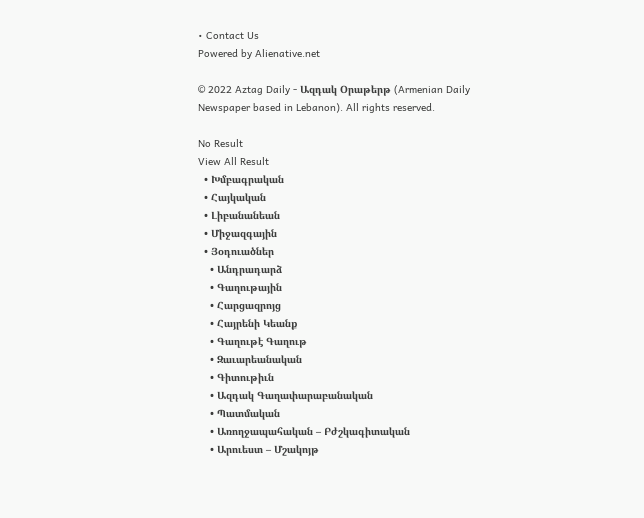• Contact Us
Powered by Alienative.net

© 2022 Aztag Daily - Ազդակ Օրաթերթ (Armenian Daily Newspaper based in Lebanon). All rights reserved.

No Result
View All Result
  • Խմբագրական
  • Հայկական
  • Լիբանանեան
  • Միջազգային
  • Յօդուածներ
    • Անդրադարձ
    • Գաղութային
    • Հարցազրոյց
    • Հայրենի Կեանք
    • Գաղութէ Գաղութ
    • Զաւարեանական
    • Գիտութիւն
    • Ազդակ Գաղափարաբանական
    • Պատմական
    • Առողջապահական – Բժշկագիտական
    • Արուեստ – Մշակոյթ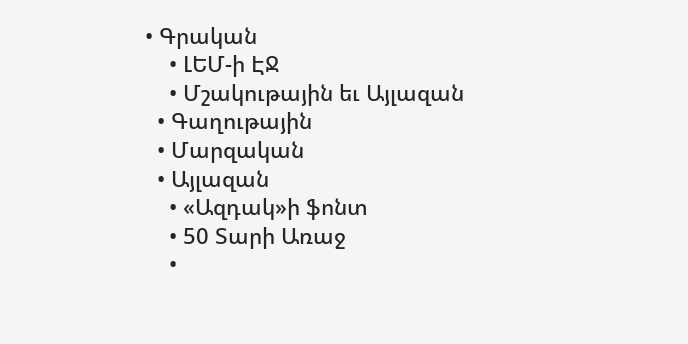• Գրական
    • ԼԵՄ-ի ԷՋ
    • Մշակութային եւ Այլազան
  • Գաղութային
  • Մարզական
  • Այլազան
    • «Ազդակ»ի ֆոնտ
    • 50 Տարի Առաջ
    •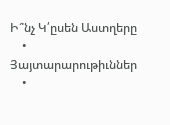Ի՞նչ Կ՛ըսեն Աստղերը
    • Յայտարարութիւններ
    •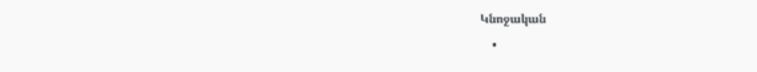Կնոջական
    •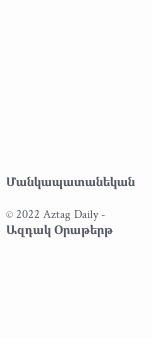Մանկապատանեկան

© 2022 Aztag Daily - Ազդակ Օրաթերթ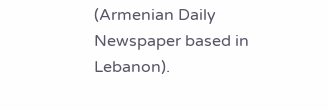(Armenian Daily Newspaper based in Lebanon).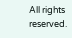All rights reserved.